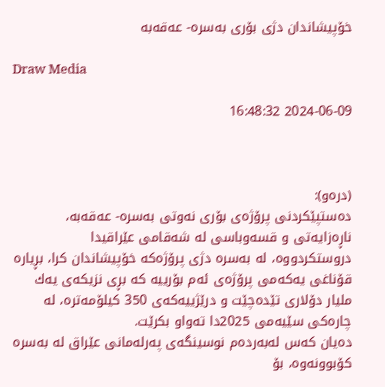خۆپیشاندان دژی بۆری به‌سره‌- عه‌قه‌به

Draw Media

2024-06-09 16:48:32



(دره‌و):
ده‌ستپێكردنی پرۆژه‌ی بۆری نه‌وتی به‌سره‌- عه‌قه‌به‌، ناڕه‌زایه‌تی و قسه‌وباسی له‌ شه‌قامی عێراقیدا دروستكردووه‌، له‌ به‌سره‌ دژی پرۆژه‌كه‌ خۆپیشاندان كرا، بڕیاره‌ قۆناغی یه‌كه‌می پرۆژه‌ی ئه‌م بۆرییه‌ كه‌ بڕی نزیكه‌ی یه‌ك ملیار دۆلاری تێده‌چێت و درێژییه‌كه‌ی 350 كیلۆمه‌تره‌، له‌ چاره‌كی سێیه‌می 2025دا ته‌واو بكرێت.
ده‌یان كه‌س له‌به‌رده‌م نوسینگه‌ی په‌رله‌مانی عێراق له‌ به‌سره‌ كۆبوونه‌وه‌، بۆ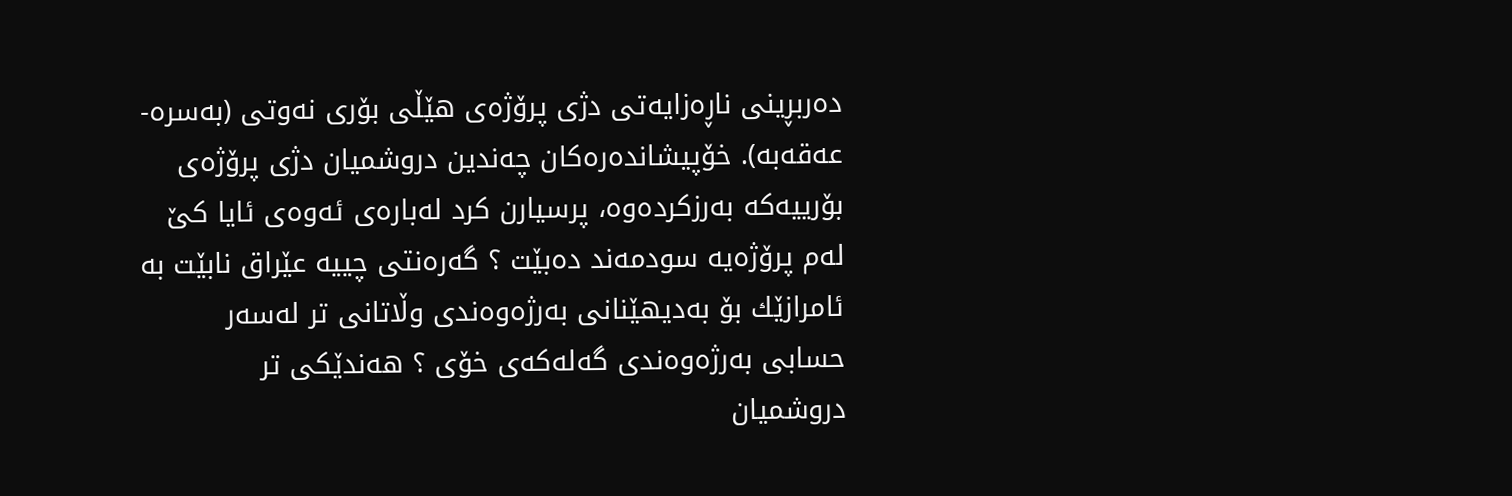ده‌ربڕینی ناڕه‌زایه‌تی دژی پرۆژه‌ی هێڵی بۆری نه‌وتی (به‌سره‌- عه‌قه‌به‌). خۆپیشانده‌ره‌كان چه‌ندین دروشمیان دژی پرۆژه‌ی بۆرییه‌كه‌ به‌رزكرده‌وه‌، پرسیارن كرد له‌باره‌ی ئه‌وه‌ی ئایا كێ له‌م پرۆژه‌یه‌ سودمه‌ند ده‌بێت ؟ گه‌ره‌نتی چییه‌ عێراق نابێت به‌ ئامرازێك بۆ به‌دیهێنانی به‌رژه‌وه‌ندی وڵاتانی تر له‌سه‌ر حسابی به‌رژه‌وه‌ندی گه‌له‌كه‌ی خۆی ؟ هه‌ندێكی تر دروشمیان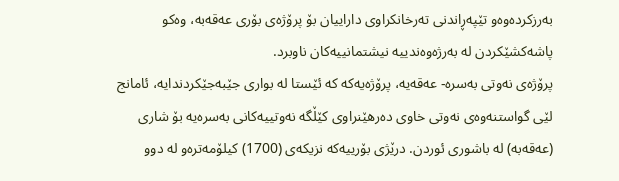به‌رزكرده‌وه‌و تێپه‌ڕاندنی ته‌رخانكراوی داراییان بۆ پرۆژه‌ی بۆری عه‌قه‌به‌، وه‌كو پاشه‌كشێكردن له‌ به‌رژه‌وه‌ندییه‌ نیشتمانییه‌كان ناوبرد.
پرۆژه‌ی نه‌وتی به‌سره‌- عه‌قه‌یه‌، پرۆژه‌یه‌كه‌ كه‌ ئێستا له‌ بواری جێبه‌جێكردندایه‌، ئامانج لێی گواستنه‌وه‌ی نه‌وتی خاوی ده‌رهێنراوی كێڵگه‌ نه‌وتییه‌كانی به‌سره‌یه‌ بۆ شاری (عه‌قه‌به‌) له‌ باشوری ئوردن. درێژی بۆرییه‌كه نزیكه‌ی‌ (1700) كیلۆمه‌تره‌و له‌ دوو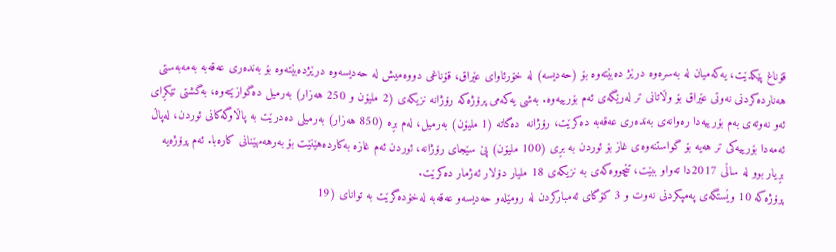قۆناغ پێكدێت، یه‌كه‌میان له‌ به‌سره‌وه‌ درێژ ده‌بێته‌وه‌ بۆ (حه‌دیسه‌) له‌ خۆرئاوای عێراق، قۆناغی دووه‌میش له‌ حه‌دیسه‌وه‌ درێژده‌بێته‌وه‌ بۆ به‌نده‌ری عه‌قه‌به‌ به‌مه‌به‌ستی هه‌نارده‌كردنی نه‌وتی عێراق بۆ وڵاتانی تر له‌رێگه‌ی ئه‌م بۆرییه‌وه‌. به‌شی یه‌كه‌می پرۆژه‌كه‌ رۆژانه‌ نزیكه‌ی (2 ملیۆن و 250 هه‌زار) به‌رمیل ده‌گوازێته‌وه‌، به‌گشتی تێكڕای ئه‌و نه‌وته‌ی به‌م بۆرییه‌دا ره‌وانه‌ی به‌نده‌ری عه‌قه‌به‌ ده‌كرێت، رۆژانه‌  ده‌گاته‌ (1 ملیۆن) به‌رمیل، له‌م بڕه‌ (850 هه‌زار) به‌رمیلی ده‌درێت به‌ پاڵاوگه‌كانی ئوردن، له‌پاڵ ئه‌مه‌دا بۆرییه‌كی تر هه‌یه‌ بۆ گواستنه‌وه‌ی غاز بۆ ئوردن به‌ بڕی (100 ملیۆن) پێ سێجای رۆژانه‌، ئوردن ئه‌م غازه‌ به‌كارده‌هێنێت بۆ به‌رهه‌مهێنانی كاره‌با. ئه‌م پرۆژه‌یه‌ بڕیار بوو له‌ ساڵی 2017دا ته‌واو ببێت، تێچووه‌كه‌ی به‌ نزیكه‌ی 18 ملیار دۆلار ئه‌ژمار ده‌كرێت.
پرۆژه‌كه‌ 10 وێستگه‌ی په‌مپكردنی نه‌وت و 3 كۆگای ئه‌مباركردن له‌ رومێله‌و حه‌دیسه‌و عه‌قه‌به‌ له‌خۆده‌گرێت به‌ توانای (19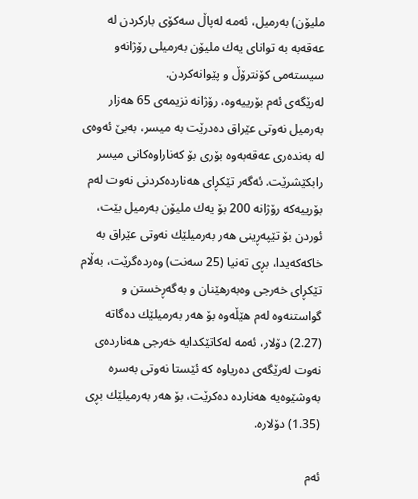ملیۆن) به‌رمیل، ئه‌مه‌ له‌پاڵ سه‌كۆی باركردن له‌ عه‌قه‌به‌ به‌ توانای یه‌ك ملیۆن به‌رمیلی رۆژانه‌و سیسته‌می كۆنترۆڵ و پێوانه‌كردن.
له‌رێگه‌ی ئه‌م بۆرییه‌وه‌، رۆژانه‌ نزیمه‌ی 65 هه‌زار به‌رمیل نه‌وتی عێراق ده‌درێت به‌ میسر، به‌بێ ئه‌وه‌ی له‌ به‌نده‌ری عه‌قه‌به‌وه‌ بۆری بۆ كه‌ناراوه‌كانی میسر رابكێشرێت. ئه‌گه‌ر تێكڕای هه‌نارده‌كردنی نه‌وت له‌م بۆرییه‌كه‌ رۆژانه‌ 200 بۆ یه‌ك ملیۆن به‌رمیل بێت، ئوردن بۆ تێپه‌ڕینی هه‌ر به‌رمیلێك نه‌وتی عێراق به‌ خاكه‌كه‌یدا، بڕی ته‌نیا (25 سه‌نت) وه‌رده‌گرێت، به‌ڵام تێكڕای خه‌رجی وه‌به‌رهێنان و به‌گه‌ڕخستن و گواستنه‌وه‌ له‌م هێڵه‌وه‌ بۆ هه‌ر به‌رمیلێك ده‌گاته‌ (2.27) دۆلار، ئه‌مه‌ له‌كاتێكدایه‌ خه‌رجی هه‌نارده‌ی نه‌وت له‌رێگه‌ی ده‌ریاوه‌ كه‌ ئێستا نه‌وتی به‌سره‌ به‌وشێوه‌یه‌ هه‌نارده‌ ده‌كرێت، بۆ هه‌ر به‌رمیلێك بڕی (1.35) دۆلاره.

ئه‌م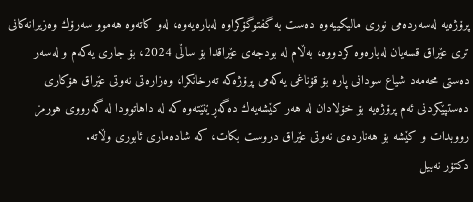پرۆژه‌یه‌ له‌سه‌رده‌می نوری مالیكییه‌وه‌ ده‌ست به‌ گفتوگۆكراوه‌ له‌باره‌یه‌وه‌، له‌و كاته‌وه‌ هه‌موو سه‌رۆك وه‌زیرانه‌كانی تری عێراق قسه‌یان له‌باره‌وه‌ كردووه‌، به‌ڵام له‌ بودجه‌ی عێراقدا بۆ ساڵی 2024، بۆ جاری یه‌كه‌م و له‌سه‌ر ده‌ستی محه‌مه‌د شیاع سودانی پاره‌ بۆ قۆناغی یه‌كه‌می پرۆژه‌كه‌ ته‌رخانكرا، وه‌زاره‌تی نه‌وتی عێراق هۆكاری ده‌ستپێكردنی ئه‌م پرۆژه‌یه‌ بۆ خۆلادان له‌ هه‌ر كێشه‌یه‌ك ده‌گه‌ڕێنێته‌وه‌ كه‌ له‌ داهاتوودا له‌ گه‌رووی هورمز رووبدات و كێشه‌ بۆ هه‌نارده‌ی نه‌وتی عێراق دروست بكات، كه‌ شاده‌ماری ئابوری وڵاته‌.
دكتۆر نه‌بیل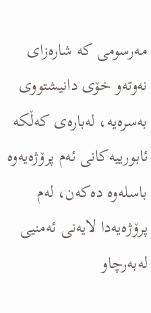مه‌رسومی كه‌ شاره‌زای نه‌وته‌و خۆی دانیشتووی به‌سره‌یه‌، له‌باره‌ی كه‌ڵكه‌ ئابورییه‌كانی ئه‌م پرۆژه‌یه‌وه‌ باسله‌وه‌ ده‌كه‌ن، له‌م پرۆژه‌یه‌دا لایه‌نی ئه‌منیی له‌به‌رچاو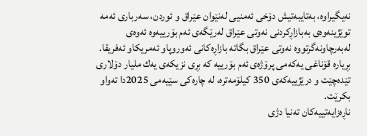نه‌یگیراوه‌، به‌تایبه‌تیش دۆخی ئه‌منیی له‌نێوان عێراق و ئوردن، سه‌رباری ئه‌مه‌ توێژینه‌وه‌ی به‌بازاڕكردنی نه‌وتی عێراق له‌رێگه‌ی ئه‌م بۆرییه‌وه‌ ئه‌وه‌ی له‌به‌رچاونه‌گرتووه‌ نه‌وتی عێراق بگاته‌ بازاڕه‌كانی ئه‌وروپاو ئه‌مریكاو ئه‌فریقا.
بڕیاره‌ قۆناغی یه‌كه‌می پرۆژه‌ی ئه‌م بۆرییه‌ كه‌ بڕی نزیكه‌ی یه‌ك ملیار دۆلاری تێده‌چێت و درێژییه‌كه‌ی 350 كیلۆمه‌تره‌، له‌ چاره‌كی سێیه‌می 2025دا ته‌واو بكرێت.
ناڕه‌زایه‌تییه‌كان ته‌نیا دژی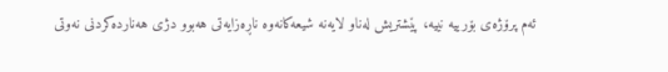ئه‌م پرۆژه‌ی بۆرییه‌ نییه‌، پێشتریش له‌ناو لایه‌نه‌ شیعه‌كانه‌وه‌ ناڕه‌زایه‌تی هه‌بوو دژی هه‌نارده‌كردنی نه‌وتی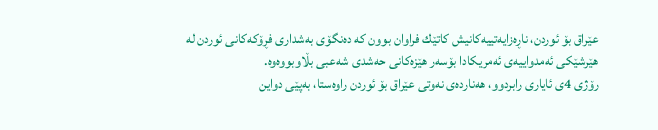عێراق بۆ ئوردن، ناڕه‌زایه‌تییه‌كانیش كاتێك فراوان بوون كه‌ ده‌نگۆی به‌شداری فڕۆكه‌كانی ئوردن له‌ هێرشێكی ئه‌مدواییه‌ی ئه‌مریكادا بۆسه‌ر هێزه‌كانی حه‌شدی شه‌عبی بڵاوبووه‌وه‌.
رۆژی 4ی ئایاری رابردوو، هه‌نارده‌ی نه‌وتی عێراق بۆ ئوردن راوه‌ستا، به‌پێی دواین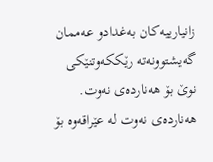زانیارییه‌كان به‌غدادو عه‌ممان گه‌یشتوونه‌ته‌ رێككه‌وتنێكی نوێ بۆ هه‌نارده‌ی نه‌وت.
هه‌نارده‌ی نه‌وت له‌ عێراقه‌وه‌ بۆ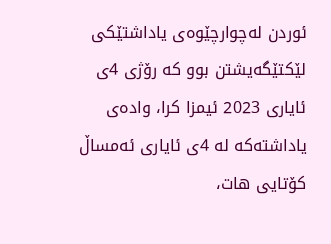ئوردن له‌چوارچێوه‌ی یاداشتێكی لێكتێگه‌یشتن بوو كه‌ رۆژی 4ی ئایاری 2023 ئیمزا كرا، واده‌ی یاداشته‌كه‌ له‌ 4ی ئایاری ئه‌مساڵ كۆتایی هات،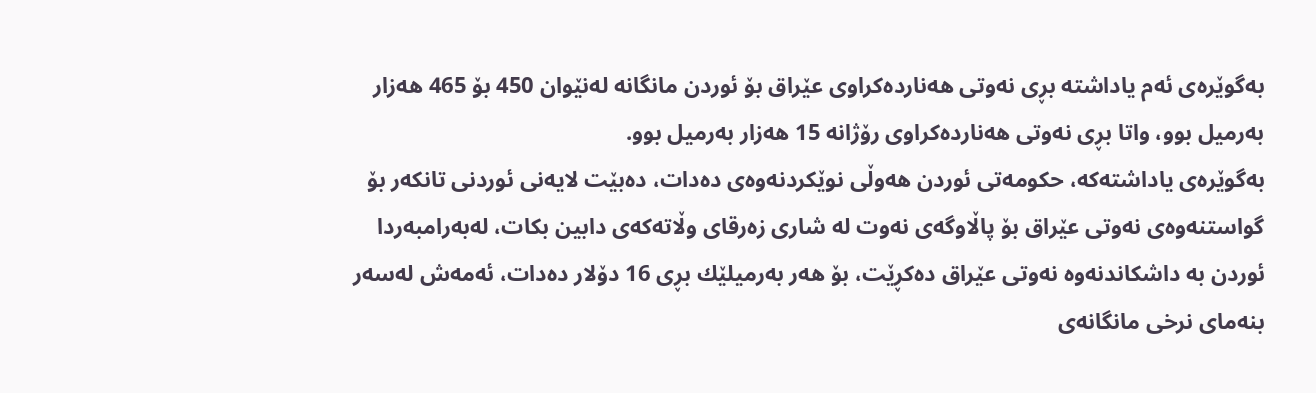به‌گوێره‌ی ئه‌م یاداشته‌ بڕی نه‌وتی هه‌نارده‌كراوی عێراق بۆ ئوردن مانگانه‌ له‌نێوان 450 بۆ 465 هه‌زار به‌رمیل بوو، واتا بڕی نه‌وتی هه‌نارده‌كراوی رۆژانه‌ 15 هه‌زار به‌رمیل بوو.
به‌گوێره‌ی یاداشته‌كه‌،‌ حكومه‌تی ئوردن هه‌وڵی نوێكردنه‌وه‌ی ده‌دات، ده‌بێت لایه‌نی ئوردنی تانكه‌ر بۆ گواستنه‌وه‌ی نه‌وتی عێراق بۆ پاڵاوگه‌ی نه‌وت له‌ شاری زه‌رقای وڵاته‌كه‌ی دابین بكات، له‌به‌رامبه‌ردا ئوردن به‌ داشكاندنه‌وه‌ نه‌وتی عێراق ده‌كڕێت، بۆ هه‌ر به‌رمیلێك بڕی 16 دۆلار ده‌دات، ئه‌مه‌ش له‌سه‌ر بنه‌مای نرخی مانگانه‌ی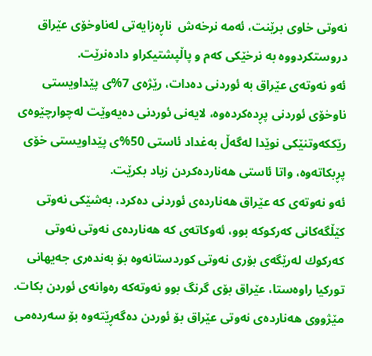نه‌وتی خاوی برێنت، ئه‌مه‌ نرخه‌ش  ناڕه‌زایه‌تی له‌ناوخۆی عێراق دروستكردووه‌ به‌ نرخێكی كه‌م و پاڵپشتیكراو داده‌نرێت.
ئه‌و نه‌وته‌ی عێراق به‌ ئوردنی ده‌دات، رێژه‌ی 7%ی پێداویستی ناوخۆی ئوردنی پڕده‌كرده‌وه‌، لایه‌نی ئوردنی ده‌یه‌وێت له‌چوارچێوه‌ی رێككه‌وتنێكی نوێدا له‌گه‌ڵ به‌غداد ئاستی 50%ی پێداویستی خۆی پڕبكاته‌وه‌، واتا ئاستی هه‌نارده‌كردن زیاد بكرێت.
ئه‌و نه‌وته‌ی كه‌ عێراق هه‌نارده‌ی ئوردنی ده‌كرد، به‌شێكی نه‌وتی كێڵگه‌كانی كه‌ركوكه بوو، ئه‌وكاته‌ی كه‌ هه‌نارده‌ی نه‌وتی نه‌وتی كه‌ركوك له‌رێگه‌ی بۆری نه‌وتی كوردستانه‌وه‌ بۆ به‌نده‌ری جه‌یهانی توركیا راوه‌ستا، عێراق بۆی گرنگ بوو نه‌وته‌كه‌ ره‌وانه‌ی ئوردن بكات.
مێژووی هه‌نارده‌ی نه‌وتی عێراق بۆ ئوردن ده‌گه‌ڕێته‌وه‌ بۆ سه‌رده‌می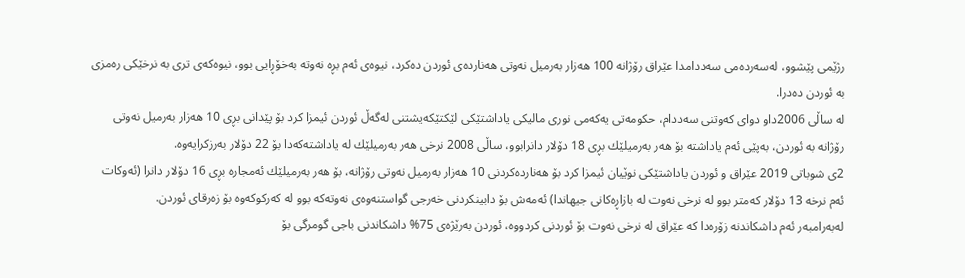رژێمی پێشوو، له‌سه‌رده‌می سه‌ددامدا عێراق رۆژانه‌ 100 هه‌زار به‌رمیل نه‌وتی هه‌نارده‌ی ئوردن ده‌كرد، نیوه‌ی ئه‌م بڕه‌ نه‌وته‌ به‌خۆڕایی بوو، نیوه‌كه‌ی تری به‌ نرخێكی ره‌مزی به‌ ئوردن ده‌درا.
له‌ ساڵی 2006داو دوای كه‌وتنی سه‌ددام، حكومه‌تی یه‌كه‌می نوری مالیكی یاداشتێكی لێكتێكه‌یشتنی له‌گه‌ڵ ئوردن ئیمزا كرد بۆ پێدانی بڕی 10 هه‌زار به‌رمیل نه‌وتی رۆژانه‌ به‌ ئوردن، به‌پێی ئه‌م یاداشته‌ بۆ هه‌ر به‌رمیلێك بڕی 18 دۆلار دانرابوو، ساڵی 2008 نرخی هه‌ر به‌رمیلێك له‌ یاداشته‌كه‌دا بۆ 22 دۆلار به‌رزكرایه‌وه‌.
2ی شوباتی 2019 عێراق و ئوردن یاداشتێكی نوێیان ئیمزا كرد بۆ هه‌نارده‌كردنی 10 هه‌زار به‌رمیل نه‌وتی رۆژانه‌، بۆ هه‌ر به‌رمیلێك ئه‌مجاره‌ بڕی 16 دۆلار دانرا (ئه‌وكات ئه‌م نرخه‌ 13 دۆلار كه‌متر بوو له‌ نرخی نه‌وت له‌ بازاڕه‌كانی جیهاندا) ئه‌مه‌ش بۆ دابینكردنی خه‌رجی گواستنه‌وه‌ی نه‌وته‌كه‌ بوو له‌ كه‌ركوكه‌وه‌ بۆ زه‌رقای ئوردن.
له‌به‌رامبه‌ر ئه‌م داشكاندنه‌ زۆره‌دا كه‌ عێراق له‌ نرخی نه‌وت بۆ ئوردنی كردووه‌، ئوردن به‌رێژه‌ی 75% داشكاندنی باجی گومرگی بۆ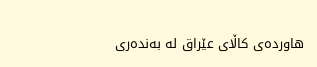هاورده‌ی كاڵای عێراق له‌ به‌نده‌ری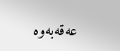عه‌قه‌به‌وه‌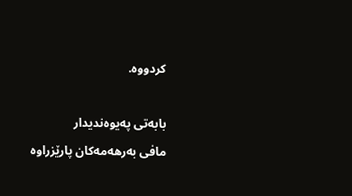كردووه.

بابه‌تی په‌یوه‌ندیدار
مافی به‌رهه‌مه‌كان پارێزراوه‌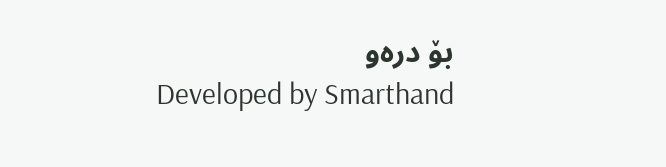بۆ دره‌و
Developed by Smarthand